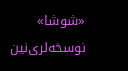«شوشا» نوسخه‌لری‌نین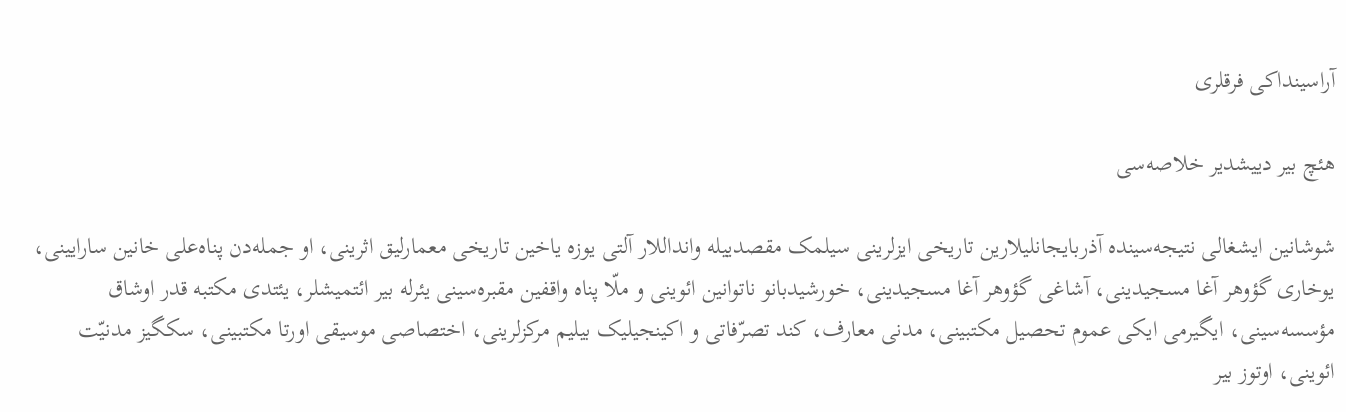آراسینداکی فرقلری

هئچ بیر دییشدیر خلاصه‌سی

شوشانین ایشغالی نتیجه‌سینده آذربایجانلیلارین تاریخی ایزلرینی سیلمک مقصدییله وانداللار آلتی یوزه یاخین تاریخی معمارلیق اثرینی، او جمله‌دن پناه‌علی خانین سارایینی، یوخاری گؤوهر آغا مسجیدینی، آشاغی گؤوهر آغا مسجیدینی، خورشیدبانو ناتوانین ائوینی و ملّا پناه واقفین مقبره‌سینی یئرله بیر ائتمیشلر، یئتدی مکتبه قدر اوشاق مؤسسه‌سینی، ایگیرمی ایکی عموم تحصیل مکتبینی، مدنی معارف، کند تصرّفاتی و اکینجیلیک بیلیم مرکزلرینی، اختصاصی موسیقی اورتا مکتبینی، سکگیز مدنیّت ائوینی، اوتوز بیر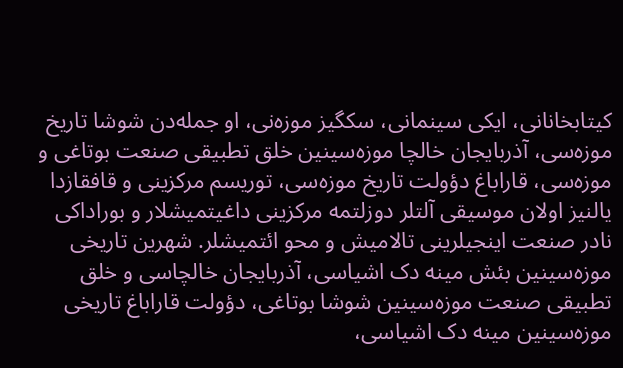کیتابخانانی، ایکی سینمانی، سکگیز موزه‌نی، او جمله‌دن شوشا تاریخ موزه‌سی، آذربایجان خالچا موزه‌سینین خلق تطبیقی صنعت بوتاغی و موزه‌سی، قاراباغ دؤولت تاریخ موزه‌سی، توریسم مرکزینی و قافقازدا یالنیز اولان موسیقی آلتلر دوزلتمه مرکزینی داغیتمیشلار و بوراداکی نادر صنعت اینجیلرینی تالامیش و محو ائتمیشلر. شهرین تاریخی موزه‌سینین بئش مینه دک اشیاسی، آذربایجان خالچاسی و خلق تطبیقی صنعت موزه‌سینین شوشا بوتاغی، دؤولت قاراباغ تاریخی موزه‌سینین مینه دک اشیاسی،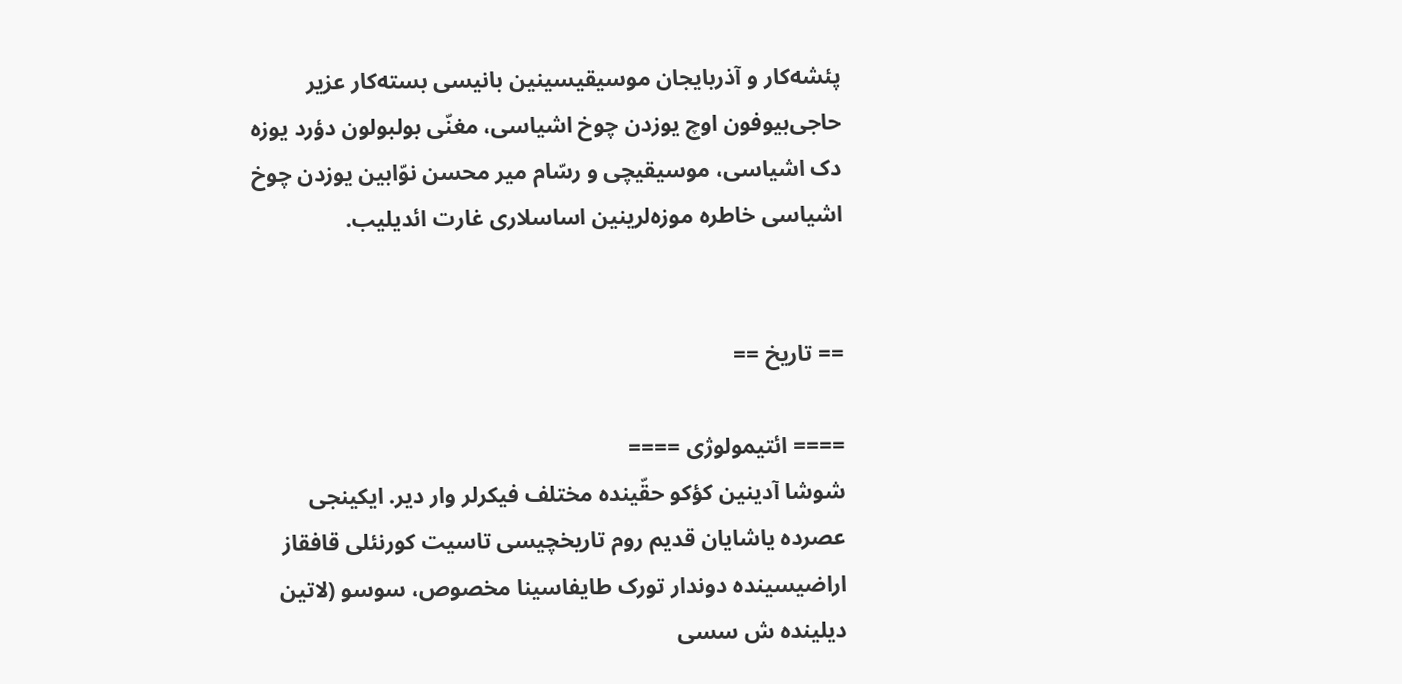پئشه‌کار و آذربایجان موسیقیسینین بانیسی بسته‌کار عزیر حاجی‌بیوفون اوچ یوزدن چوخ اشیاسی، مغنّی بولبولون دؤرد یوزه دک اشیاسی، موسیقیچی و رسّام میر محسن نوّابین یوزدن چوخ اشیاسی خاطره موزه‌لرینین اساسلاری غارت ائدیلیب.


== تاریخ ==

==== ائتیمولوژی ====
شوشا آدینین کؤکو حقّینده مختلف فیکرلر وار دیر. ایکینجی عصرده یاشایان قدیم روم تاریخچیسی تاسیت کورنئلی قافقاز اراضیسینده دوندار تورک طایفاسینا مخصوص، سوسو (لاتین دیلینده ش سسی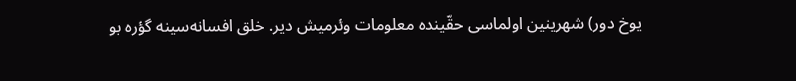یوخ دور) شهرینین اولماسی حقّینده معلومات وئرمیش دیر. خلق افسانه‌سینه گؤره بو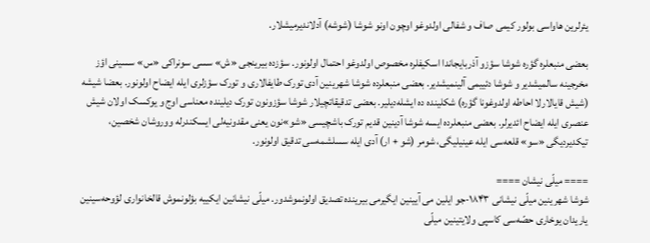یئرلرین هاواسی بولور کیمی صاف و شفالی اولدوغو اوچون اونو شوشا (شوشه) آدلاندیرمیشلار.

بعضی منبعلره گؤره شوشا سؤزو آذربایجاندا اسکیفلره مخصوص اولدوغو احتمال اولونور. سؤزده بیرینجی «ش» سسی سونراکی «س» سسینی اؤز مخرجینه سالمیشدیر و شوشا دئییمی آلینمیشدیر. بعضی منبعلرده شوشا شهرینین آدی تورک طایفالاری و تورک سؤزلری ایله ایضاح اولونور. بعضا شیشه (شیش قایالارلا احاطه اولدوغونا گؤره) شکلینده ده ایشله‌دیلیر. بعضی تدقیقاتچیلار شوشا سؤزونون تورک دیلینده معناسی اوج و یوکسک اولان شیش عنصری ایله ایضاح ائدیرلر. بعضی منبعلرده ایسه شوشا آدینین قدیم تورک باشچیسی «شو»نون یعنی مقدونیه‌لی ایسکندرله ووروشان شخصین، تیکدیردیگی «سو» قلعه‌سی ایله عینیلیگی، شومر (شو + ار) آدی ایله سسلشمه‌سی تدقیق اولونور.

==== میلّی نیشان ====
شوشا شهرینین میلّی نیشانی ۱۸۴۳-جو ایلین می آیینین ایگیرمی بیرینده تصدیق اولونموشدور. میلّی نیشانین ایکییه بؤلونموش قالخانواری لؤوحه‌سینین یاریدان یوخاری حصّه‌سی کاسپی ولایتینین میلّی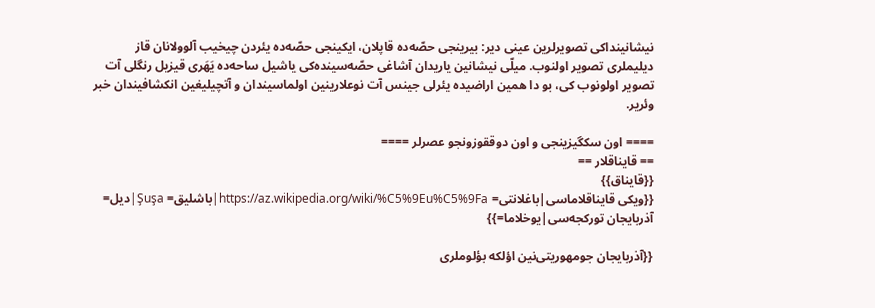نیشانینداکی تصویرلرین عینی دیر: بیرینجی حصّه‌ده قاپلان، ایکینجی حصّه‌ده یئردن چیخیب آلوولانان قاز دیلیملری تصویر اولنوب. میلّی نیشانین یاریدان آشاغی حصّه‌سینده‌کی یاشیل ساحه‌ده یَهَری قیزیل رنگلی آت تصویر اولونوب کی، بو دا همین اراضیده یئرلی جینس آت نوعلارینین اولماسیندان و آتچیلیغین انکشافیندان خبر وئریر.

==== اون سکگیزینجی و اون دوققوزونجو عصرلر ====
== قایناقلار ==
{{قایناق}}
{{ویکی قایناقلاماسی|باغلانتی= https://az.wikipedia.org/wiki/%C5%9Eu%C5%9Fa|باشلیق= Şuşa|دیل= آذربایجان تورکجه‌سی|یوخلاما=}}

{{آذربایجان جومهوریتی‌نین اؤلکه بؤلوملری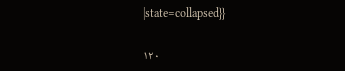|state=collapsed}}

۱۲۰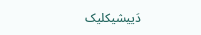دَییشیکلیک